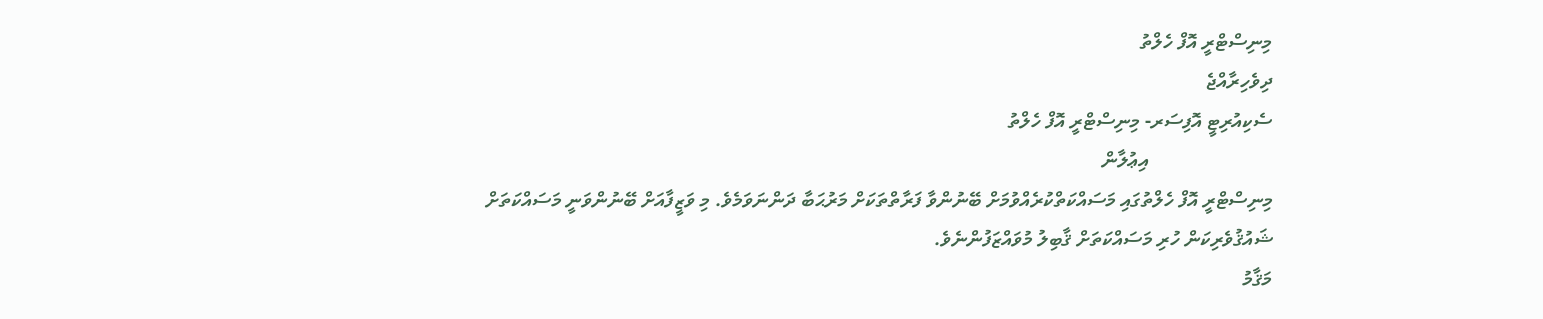މިނިސްޓްރީ އޮފް ހެލްތު
ދިވެހިރާއްޖެ
ސެކިއުރިޓީ އޮފިސަރ- މިނިސްޓްރީ އޮފް ހެލްތު
                         އިޢުލާން
މިނިސްޓްރީ އޮފް ހެލްތުގައި މަސައްކަތްކުރެއްވުމަށް ބޭނުންވާ ފަރާތްތަކަށް މަރުޙަބާ ދަންނަވަމެވެ. މި ވަޒީފާއަށް ބޭނުންވަނީ މަސައްކަތަށް
ޝައުޤުވެރިކަން ހުރި މަސައްކަތަށް ޤާބިލު މުވައްޒަފުންނެވެ.
މަޤާމު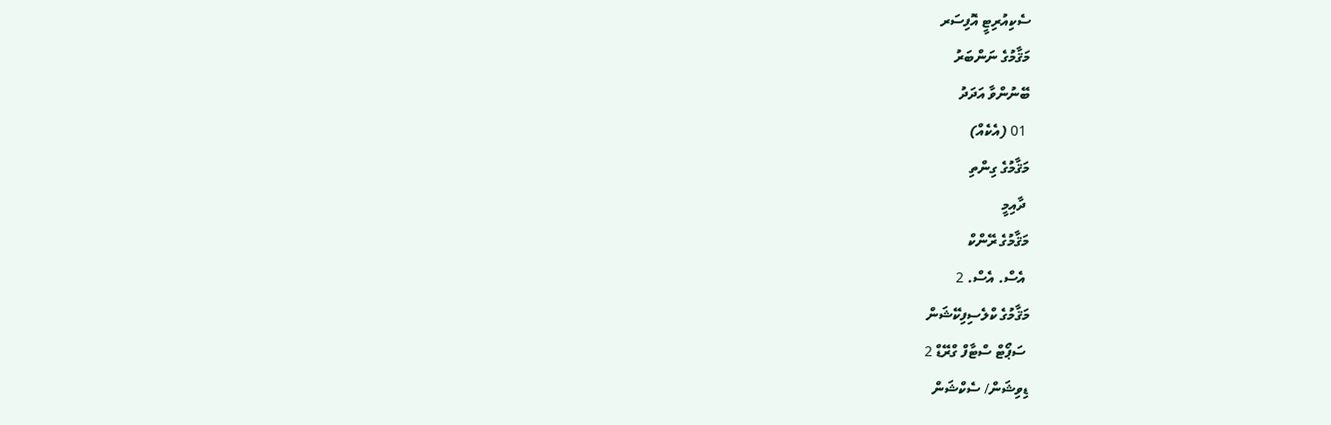ސެކިއުރިޓީ އޮފިސަރ
މަޤާމުގެ ނަންބަރު
ބޭނުންވާ އަދަދު
 01 (އެކެއް)
މަޤާމުގެ ގިންތި
 ދާއިމީ
މަޤާމުގެ ރޭންކް
 އެސް. އެސް. 2
މަޤާމުގެ ކްލެސިފިކޭޝަން
 ސަޕޯޓް ސްޓާފް ގްރޭޑް 2
ޑިވިޝަން/ ސެކްޝަން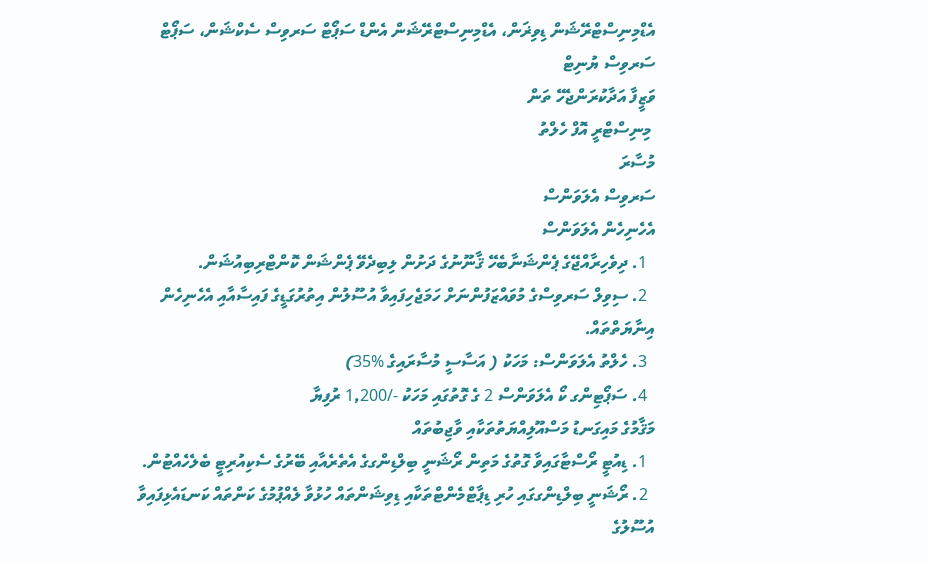އެޑްމިނިސްޓްރޭޝަން ޑިވިޜަން، އެޑްމިނިސްޓްރޭޝަން އެންޑް ސަޕޯޓް ސަރވިސް ސެކްޝަން، ސަޕޯޓް   ސަރވިސް ޔުނިޓް
ވަޒީފާ އަދާކުރަންޖެހޭ ތަން
 މިނިސްޓްރީ އޮފް ހެލްތު
މުސާރަ
ސަރވިސް އެލަވަންސް
އެހެނިހެން އެލަވަންސް
  1. ދިވެހިރާއްޖޭގެ ޕެންޝަނާބެހޭ ޤާނޫނުގެ ދަށުން ލިބިދެވޭ ޕެންޝަން ކޮންޓްރިބިއުޝަން.
  2. ސިވިލް ސަރވިސްގެ މުވައްޒަފުންނަށް ހަމަޖެހިފައިވާ އުސޫލުން އިތުރުގަޑީގެ ފައިސާއާއި އެހެނިހެން އިނާޔަތްތައް.
  3. ހެލްތު އެލަވަންސް: މަހަކު ( އަސާސީ މުސާރައިގެ %35)
  4. ސަޕޯޓިންގ ކޯ އެލަވަންސް 2 ގެ ގޮތުގައި މަހަކު -/1,200 ރުފިޔާ
މަޤާމުގެ މައިގަނޑު މަސްއޫލިއްޔަތުތަކާއި ވާޖިބުތައް
  1. ޑިއުޓީ ރޯސްޓާގައިވާ ގޮތުގެ މަތިން ރޯޝަނީ ބިލްޑިންގގެ އެތެރެއާއި ބޭރުގެ ސެކިއުރިޓީ ބެލެހެއްޓުން.
  2. ރޯޝަނީ ބިލްޑިންގގައި ހުރި ޑިޕާޓްމެންޓްތަކާއި ޑިވިޝަންތައް ހުޅުވާ ލެއްޕުމުގެ ކަންތައް ކަނޑައެޅިފައިވާ އުސޫލުގެ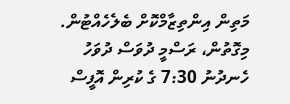މަތިން އިންތިޒާމްކޮށް ބެލެހެއްޓުން. މިގޮތުން، ރަސްމީ ދުވަސް ދުވަހު ހެނދުނު 7:30 ގެ ކުރިން އޮފީސް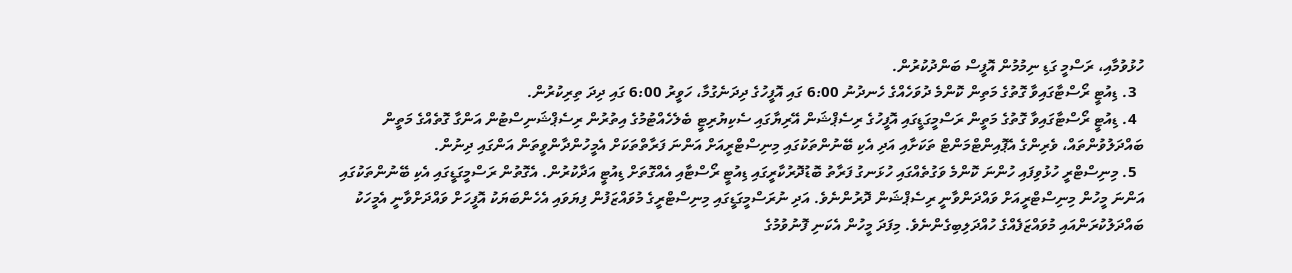ހުޅުވުމާއި، ރަސްމީ ގަޑި ނިމުމުން އޮފީސް ބަންދުކުރުން.
  3. ޑިއުޓީ ރޯސްޓާގައިވާ ގޮތުގެ މަތިން ކޮންމެ ދުވަހެއްގެ ހެނދުނު 6:00 ގައި އޮފީހުގެ ދިދަނެގުމާ، ހަވީރު 6:00 ގައި ދިދަ ތިރިކުރުން.
  4. ޑިއުޓީ ރޯސްޓާގައިވާ ގޮތުގެ މަތީން ރަސްމީގަޑީގައި އޮފީހުގެ ރިސެޕްޝަން އޭރިޔާގައި ސެކިޔުރިޓީ ބެލެހެއްޓުމުގެ އިތުރުން ރިސެޕްޝަނިސްޓުން އަންގާ ގޮތެއްގެ މަތީން ބައްދަލުވުންތައް، ވެރިންގެ އެޕޮއިންޓްމަންޓް ތަކަށާއި އަދި އެކި ބޭނުންތަކުގައި މިނިސްޓްރީއަށް އަންނަ ފަރާތްތަކަށް އެމީހުންދާންވީތަން އަންގައި ދިނުން.
  5. މިނިސްޓްރީ ހުޅުވިފައި ހުންނަ ކޮންމެ ވަގުތެއްގައި ހުޅަނގު ފަރާތު ބޮޑުދޮރުކާރީގައި ޑިއުޓީ ރޯސްޓާއި އެއްގޮތަށް ޑިއުޓީ އަދާކުރުން. އެގޮތުން ރަސްމީގަޑީގައި އެކި ބޭނުންތަކުގައި އަންނަ މީހުން މިނިސްޓްރީއަށް ވައްދަންވާނީ ރިސެޕްޝަން ދޮރުންނެވެ. އަދި ނުރަސްމީގަޑީގައި މިނިސްޓްރީގެ މުވައްޒަފުން ފިޔަވައި އެހެންބަޔަކު އޮފީހަށް ވައްދަށްވާނީ އެމީހަކު ބައްދަލުކުރަންއައި މުވައްޒަފެއްގެ ހުއްދަލިބިގެންނެވެ. މިފަދަ މީހުން އެކަނި ފޮނުވުމުގެ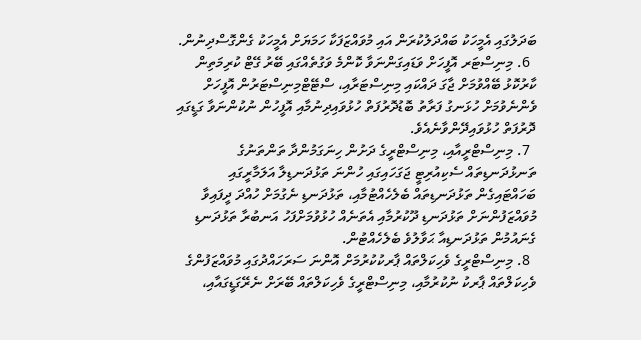ބަދަލުގައި އެމީހަކު ބައްދަލުކުރަން އައި މުވައްޒަފަކާ ހަމަޔަށް އެމީހަކު ގެންގޮސްދިނުން.
  6. މިނިސްޓަރ އޮފީހަށް ވަޑައިގަންނަވާ ކޮންމެ ވަގުތެއްގައި ބޭރު ގޭޓް ކުރިމަތިން ކާރުކޮޅު ބޭއްވުމަށް ޖާގަ ދައްކައި މިނިސްޓަރާއި، ސްޓޭޓްމިނިސްޓަރުން އޮފީހަށް ވެންނެވުމަށް ހުޅަނގު ފަރާތު ބޮޑުދޮރުފަތް ހުޅުވައިދިނުމާއި އޮފީހުން ނުކުންނަވާ ގަޑީގައި ދޮރުފަތް ހުޅުވައިދޭންވާނެއެވެ.
  7. މިނިސްޓްރީއާއި، މިނިސްޓްރީގެ ދަށުން ހިނަގަމުންދާ ތަންތަނުގެ ތަނޅުދަނޑިތައް ސެކިއުރިޓީ ޖަގަހައިގައި ހުންނަ ތަޅުދަނޑިލާ އަލަމާރީގައި ބަހައްޓައިގެން ތަޅުދަނޑިތައް ބެލެހެއްޓުމާއި، ތަޅުދަނޑި ނެގުމަށް ހުއްދަ ދީފައިވާ މުވައްޒަފުންނަށް ތަޅުދަނޑި ދޫކުރުމާއި އެތަނެއް ހުޅުވުމަށްފަހު އަނބުރާ ތަޅުދަނޑި ގެނައުމުން ތަޅުދަނޑިއާ ޙަވާލުވެ ބެލެހެއްޓުން.
  8. މިނިސްޓްރީގެ ވެހިކަލްތައް ޕާރކުކުރުމަށް އޮންނަ ސަރަހައްދުގައި މުވައްޒަފުންގެ ވެހިކަލްތައް ޕާރކު ނުކުރުމާއި، މިނިސްޓްރީގެ ވެހިކަލްތައް ބޭރަށް ނެރޭގަޑީގައާއި،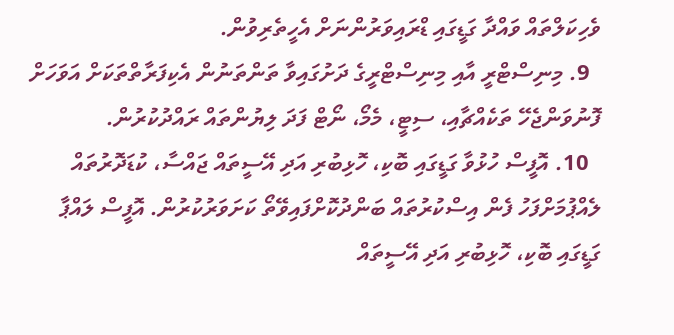ވެހިކަލްތައް ވައްދާ ގަޑީގައި ޑްރައިވަރުންނަށް އެހީތެރިވުން.
  9. މިނިސްޓްރީ އާއި މިނިސްޓްރީގެ ދަށުގައިވާ ތަންތަނުން އެކިފަރާތްތަކަށް އަވަހަށް ފޮނުވަންޖެހޭ ތަކެއްޗާއި، ސިޓީ، މެމޯ، ނޯޓް ފަދަ ލިޔުންތައް ރައްދުކުރުން.
  10. އޮފީސް ހުޅުވާ ގަޑީގައި ބޮކި، ހޮޅިބުރި އަދި އޭސީތައް ޖައްސާ، ކުޑަދޮރުތައް ލެއްޕުމަށްފަހު ފެން އިސްކުރުތައް ބަންދުކޮށްފައިވޭތޯ ކަށަވަރުކުރުން. އޮފީސް ލައްޕާ ގަޑީގައި ބޮކި، ހޮޅިބުރި އަދި އޭސީތައް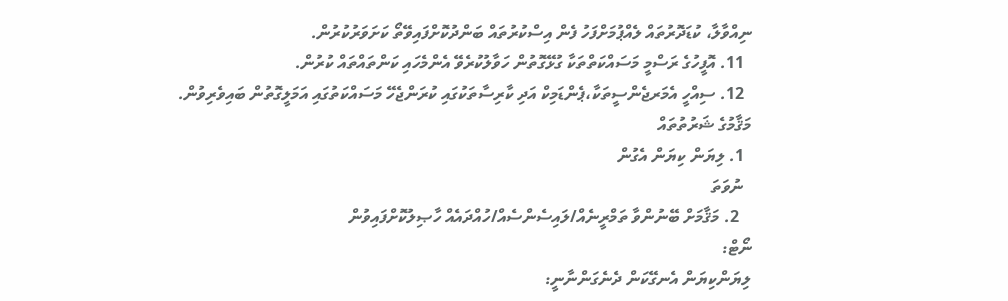ނިއްވާލާ، ކުޑަދޮރުތައް ލެއްޕުމަށްފަހު ފެން އިސްކުރުތައް ބަންދުކޮށްފައިވޭތޯ ކަށަވަރުކުރުން.
  11. އޮފީހުގެ ރަސްމީ މަސައްކަތްތަކާ ގުޅޭގޮތުން ހަވާލުކުރެވޭ އެންމެހައި ކަންތައްތައް ކުރުން.
  12. ސިއްހީ އެމަރޖެންސީތަކާ،ޕެންޑަމިކް އަދި ކާރިސާތަކުގައި ކުރަންޖެހޭ މަސައްކަތުގައި އަމަލީގޮތުން ބައިވެރިވުން.
މަޤާމުގެ ޝަރުތުތައް
  1. ލިޔަން ކިޔަން އެގުން
  ނުވަތަ
   2. މަޤާމަށް ބޭނުންވާ ތަމްރީނެއް/ލައިސެންސެއް/ހުއްދައެއް ހާޞިލުކޮށްފައިވުން
ނޯޓް:
ލިޔަންކިޔަން އެނގޭކަން ދެނެގަންނާނީ: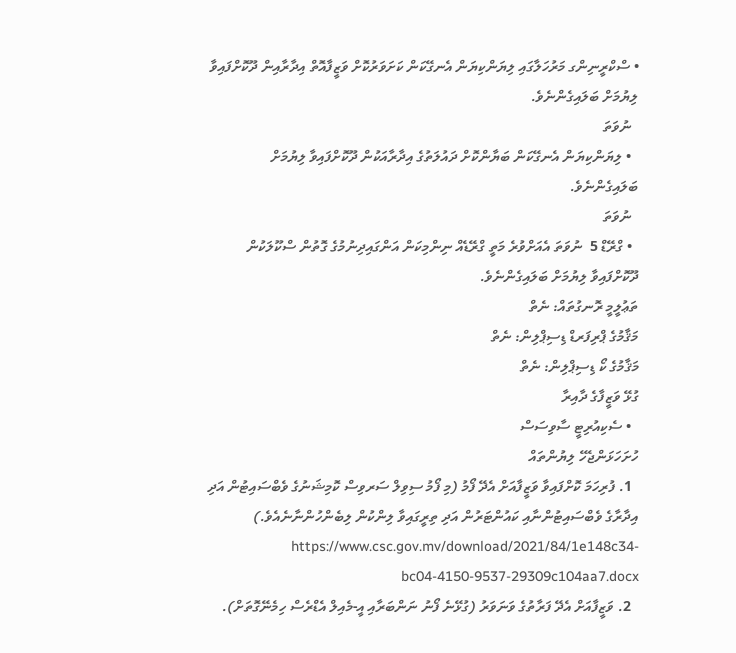• ސްކްރީނިންގ މަރުހަލާގައި ލިޔަންކިޔަން އެނގޭކަން ކަށަވަރުކޮށް ވަޒީފާއޮތް އިދާރާއިން ދޫކޮށްފައިވާ ލިޔުމަށް ބަލައިގެންނެވެ.
  ނުވަތަ
  • ލިޔަންކިޔަން އެނގޭކަން ބަޔާންކޮށް ދައުލަތުގެ އިދާރާއަކުން ދޫކޮށްފައިވާ ލިޔުމަށް ބަލައިގެންނެވެ.
  ނުވަތަ
  • ގްރޭޑް 5  ނުވަތަ އެއަށްވުރެ މަތީ ގްރޭޑެއް ނިންމިކަން އަންގައިދިނުމުގެ ގޮތުން ސްކޫލަކުން ދޫކޮށްފައިވާ ލިޔުމަށް ބަލައިގެންނެވެ.
ތަޢުލީމީ ރޮނގުތައް: ނެތް
މަޤާމުގެ ޕްރިފަރޑް ޑިސިޕްލިން: ނެތް
މަޤާމުގެ ކޯ ޑިސިޕްލިން: ނެތް
ގުޅޭ ވަޒީފާގެ ދާއިރާ
  • ސެކިއުރިޓީ ސާވިސަސް
ހުށަހަޅަންޖެހޭ ލިޔުންތައް
  1. ފުރިހަމަ ކޮށްފައިވާ ވަޒީފާއަށް އެދޭ ފޯމު (މި ފޯމު ސިވިލް ސަރވިސް ކޮމިޝަނުގެ ވެބްސައިޓުން އަދި އިދާރާގެ ވެބްސައިޓުންނާއި ކައުންޓަރުން އަދި ތިރީގައިވާ ލިންކުން ލިބެންހުންނާނެއެވެ.)  https://www.csc.gov.mv/download/2021/84/1e148c34-bc04-4150-9537-29309c104aa7.docx
  2. ވަޒީފާއަށް އެދޭ ފަރާތުގެ ވަނަވަރު (ގުޅޭނެ ފޯނު ނަންބަރާއި އީ-މެއިލް އެޑްރެސް ހިމެނޭގޮތަށް).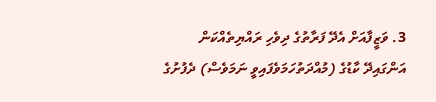3. ވަޒީފާއަށް އެދޭ ފަރާތުގެ ދިވެހި ރައްޔިތެއްކަން އަންގައިދޭ ކާޑުގެ (މުއްދަތުހަމަވެފައިވީ ނަމަވެސް) ދެފުށުގެ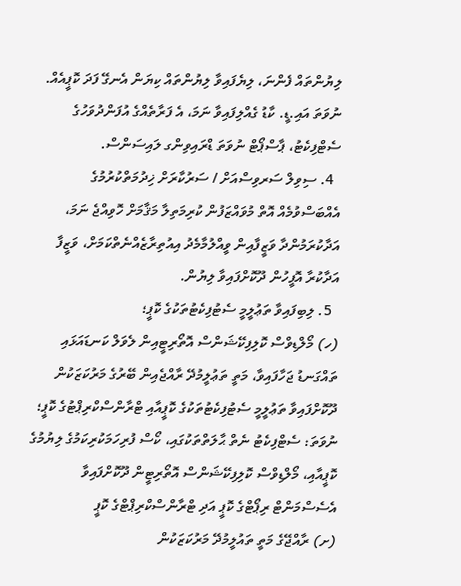ލިޔުންތައް ފެންނަ، ލިޔެފައިވާ ލިޔުންތައް ކިޔަން އެނގޭ ފަދަ ކޮޕީއެއް. ނުވަތަ އައި.ޑީ. ކާޑު ގެއްލިފައިވާ ނަމަ، އެ ފަރާތެއްގެ އުފަންދުވަހުގެ ސެޓްފިކެޓު، ޕާސްޕޯޓް ނުވަތަ ޑްރައިވިންގ ލައިސަންސް.
  4. ސިވިލް ސަރވިސްއަށް / ސަރުކާރަށް ޚިދުމަތްކުރުމުގެ އެއްބަސްވުމެއް އޮތް މުވައްޒަފުން ކުރިމަތިލާ މަޤާމަށް ހޮވިއްޖެ ނަމަ، އަދާކުރަމުންދާ ވަޒީފާއިން ވީއްލުމާމެދު އިއުތިރާޒެއްނެތްކަމަށް، ވަޒީފާ އަދާކުރާ އޮފީހުން ދޫކޮށްފައިވާ ލިޔުން.
  5. ލިބިފައިވާ ތަޢުލީމީ ސެޓުފިކެޓުތަކުގެ ކޮޕީ؛
(ހ) މޯލްޑިވްސް ކޮލިފިކޭޝަންސް އޮތޯރިޓީއިން ލެވަލް ކަނޑައަޅައި ތައްގަނޑު ޖަހާފައިވާ، މަތީ ތަޢުލީމުދޭ ރާއްޖެއިން ބޭރުގެ މަރުކަޒަކުން ދޫކޮށްފައިވާ ތަޢުލީމީ ސެޓުފިކެޓުތަކުގެ ކޮޕީއާއި ޓްރާންސްކްރިޕްޓުގެ ކޮޕީ؛ ނުވަތަ: ސެޓްފިކެޓު ނެތް ޙާލަތްތަކުގައި، ކޯސް ފުރިހަމަކުރިކަމުގެ ލިޔުމުގެ ކޮޕީއާއި، މޯލްޑިވްސް ކޮލިފިކޭޝަންސް އޮތޯރިޓީން ދޫކޮށްފައިވާ އެސެސްމަންޓް ރިޕޯޓްގެ ކޮޕީ އަދި ޓްރާންސްކްރިޕްޓްގެ ކޮޕީ
(ށ) ރާއްޖޭގެ މަތީ ތައުލީމުދޭ މަރުކަޒަކުން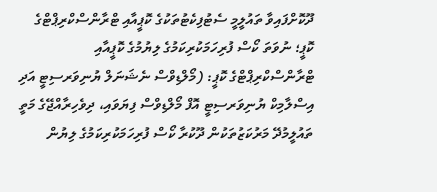ދޫކޮށްފައިވާ ތައުލީމީ ސެޓުފިކެޓުތަކުގެ ކޮޕީއާއި ޓްރާންސްކްރިޕްޓްގެ ކޮޕީ؛ ނުވަތަ ކޯސް ފުރިހަމަކުރިކަމުގެ ލިޔުމުގެ ކޮޕީއާއި ޓްރާންސްކްރިޕްޓްގެ ކޮޕީ: (މޯލްޑިވްސް ނެޝަނަލް ޔުނިވަރސިޓީ އަދި އިސްލާމިކް ޔުނިވަރސިޓީ އޮފް މޯލްޑިވްސް ފިޔަވައި، ދިވެހިރާއްޖޭގެ މަތީ ތައުލީމުދޭ މަރުކަޒުތަކުން ދޫކުރާ ކޯސް ފުރިހަމަކުރިކަމުގެ ލިޔުން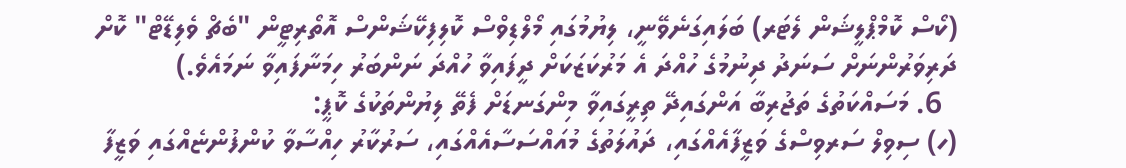(ކޯސް ކޮމްޕްލީޝަން ލެޓަރ) ބަލައިގަނެވޭނީ، ލިޔުމުގައި މޯލްޑިވްސް ކޮލިފިކޭޝަންސް އޮތޯރިޓީން "ބެޗް ވެލިޑޭޓް" ކޮށް ދަރިވަރުންނަށް ސަނަދު ދިނުމުގެ ހުއްދަ އެ މަރުކަޒަކަށް ދީފައިވާ ހުއްދަ ނަންބަރު ހިމަނާފައިވާ ނަމައެވެ.)
  6. މަސައްކަތުގެ ތަޖުރިބާ އަންގައިދޭ ތިރީގައިވާ މިންގަނޑަށް ފެތޭ ލިޔުންތަކުގެ ކޮޕީ:
(ހ) ސިވިލް ސަރވިސްގެ ވަޒީފާއެއްގައި، ދައުލަތުގެ މުއައްސަސާއެއްގައި، ސަރުކާރު ހިއްސާވާ ކުންފުންޏެއްގައި ވަޒީފާ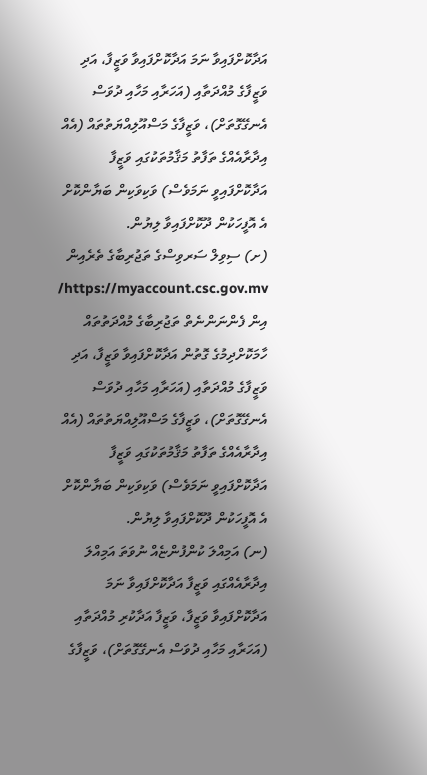އަދާކޮށްފައިވާ ނަމަ އަދާކޮށްފައިވާ ވަޒީފާ، އަދި ވަޒީފާގެ މުއްދަތާއި (އަހަރާއި މަހާއި ދުވަސް އެނގޭގޮތަށް)، ވަޒީފާގެ މަސްއޫލިއްޔަތުތައް (އެއް އިދާރާއެއްގެ ތަފާތު މަޤާމުތަކުގައި ވަޒީފާ އަދާކޮށްފައިވީ ނަމަވެސް) ވަކިވަކިން ބަޔާންކޮށް އެ އޮފީހަކުން ދޫކޮށްފައިވާ ލިޔުން.
(ށ) ސިވިލް ސަރވިސްގެ ތަޖުރިބާގެ ތެރެއިން https://myaccount.csc.gov.mv/ އިން ފެންނަންނެތް ތަޖުރިބާގެ މުއްދަތުތައް ހާމަކޮށްދިމުގެ ގޮތުން އަދާކޮށްފައިވާ ވަޒީފާ، އަދި ވަޒީފާގެ މުއްދަތާއި (އަހަރާއި މަހާއި ދުވަސް އެނގޭގޮތަށް)، ވަޒީފާގެ މަސްއޫލިއްޔަތުތައް (އެއް އިދާރާއެއްގެ ތަފާތު މަޤާމުތަކުގައި ވަޒީފާ އަދާކޮށްފައިވީ ނަމަވެސް) ވަކިވަކިން ބަޔާންކޮށް އެ އޮފީހަކުން ދޫކޮށްފައިވާ ލިޔުން.
(ނ) އަމިއްލަ ކުންފުންޏެއް ނުވަތަ އަމިއްލަ އިދާރާއެއްގައި ވަޒީފާ އަދާކޮށްފައިވާ ނަމަ އަދާކޮށްފައިވާ ވަޒީފާ، ވަޒީފާ އަދާކުރި މުއްދަތާއި (އަހަރާއި މަހާއި ދުވަސް އެނގޭގޮތަށް)، ވަޒީފާގެ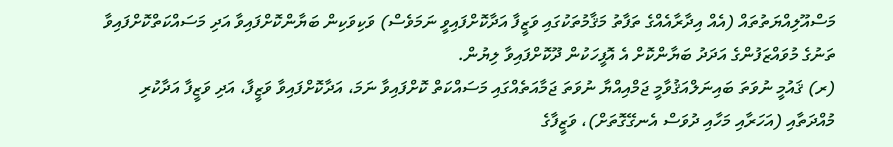މަސްއޫލިއްޔަތުތައް (އެއް އިދާރާއެއްގެ ތަފާތު މަޤާމުތަކުގައި ވަޒީފާ އަދާކޮށްފައިވީ ނަމަވެސް) ވަކިވަކިން ބަޔާންކޮށްފައިވާ އަދި މަސައްކަތްކޮށްފައިވާ ތަނުގެ މުވައްޒަފުންގެ އަދަދު ބަޔާންކޮށް އެ އޮފީހަކުން ދޫކޮށްފައިވާ ލިޔުން.
(ރ) ޤައުމީ ނުވަތަ ބައިނަލްއަޤުވާމީ ޖަމްއިއްޔާ ނުވަތަ ޖަމާއަތެއްގައި މަސައްކަތް ކޮށްފައިވާ ނަމަ، އަދާކޮށްފައިވާ ވަޒީފާ، އަދި ވަޒީފާ އަދާކުރި މުއްދަތާއި (އަހަރާއި މަހާއި ދުވަސް އެނގޭގޮތަށް)، ވަޒީފާގެ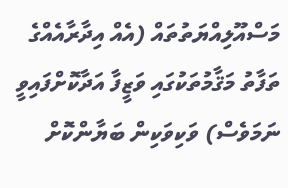މަސްއޫލިއްޔަތުތައް (އެއް އިދާރާއެއްގެ ތަފާތު މަޤާމުތަކުގައި ވަޒީފާ އަދާކޮށްފައިވީ ނަމަވެސް) ވަކިވަކިން ބަޔާންކޮށް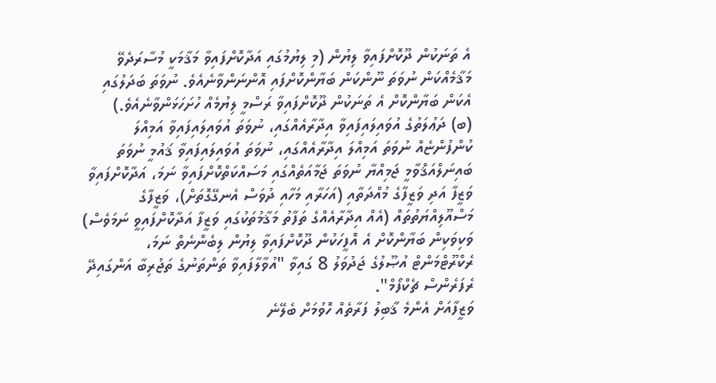އެ ތަނަކުން ދޫކޮށްފައިވާ ލިޔުން (މި ލިޔުމުގައި އަދާކޮށްފައިވާ މަޤާމަކީ މުސާރަދެވޭ މަޤާމެއްކަން ނުވަތަ ނޫންކަން ބަޔާންކޮށްފައި އޮންނަންވާނެއެވެ. ނުވަތަ ބަދަލުގައި އެކަން ބަޔާންކޮށް އެ ތަނަކުން ދޫކޮށްފައިވާ ރަސްމީ ލިޔުމެއް ހުށަހަޅަންވާނެއެވެ.)
(ބ) ދަޢުލަތުގެ އުވައިލައިފައިވާ އިދާރާއެއްގައި، ނުވަތަ އުވައިލައިފައިވާ އަމިއްލަ ކުންފުންޏެއް ނުވަތަ އަމިއްލަ އިދާރާއެއްގައި، ނުވަތަ އުވައިލައިފައިވާ ޤައުމީ ނުވަތަ ބައިނަލްއަޤްވާމީ ޖަމިއްޔާ ނުވަތަ ޖަމާއަތެއްގައި މަސައްކަތްކޮށްފައިވާ ނަމަ، އަދާކޮށްފައިވާ ވަޒީފާ އަދި ވަޒީފާގެ މުއްދަތާއި (އަހަރާއި މަހާއި ދުވަސް އެނގޭގޮތަށް)، ވަޒީފާގެ މަސްއޫލިއްޔަތުތައް (އެއް އިދާރާއެއްގެ ތަފާތު މަޤާމުތަކުގައި ވަޒީފާ އަދާކޮށްފައިވީ ނަމަވެސް) ވަކިވަކިން ބަޔާންކޮށް އެ އޮފީހަކުން ދޫކޮށްފައިވާ ލިޔުން ލިބެންނެތް ނަމަ، ރެކްރޫޓްމަންޓް އުޞޫލުގެ ޖަދުވަލު 8 ގައިވާ "އުވާލާފައިވާ ތަންތަނުގެ ތަޖުރިބާ އަންގައިދޭ ރެފަރެންސް ޗެކްފޯމް".
ވަޒީފާއަށް އެންމެ ޤާބިލު ފަރާތެއް ހޮވުމަށް ބެލޭނެ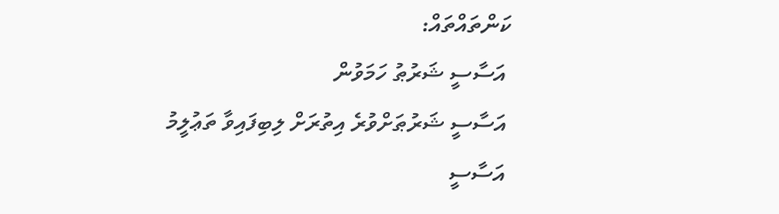ކަންތައްތައް:
 އަސާސީ ޝަރުޠު ހަމަވުން
 އަސާސީ ޝަރުޠަށްވުރެ އިތުރަށް ލިބިފައިވާ ތަޢުލީމު
 އަސާސީ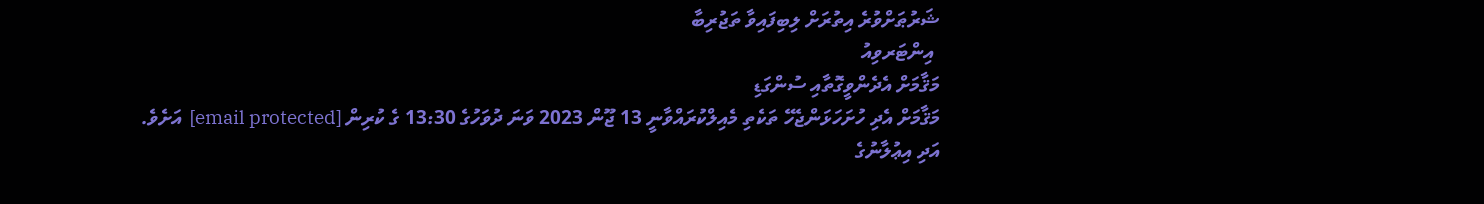ޝަރުޠަށްވުރެ އިތުރަށް ލިބިފައިވާ ތަޖުރިބާ
 އިންޓަރވިއު
މަޤާމަށް އެދެންވީގޮތާއި ސުންގަޑި
މަޤާމަށް އެދި ހުށަހަޅަންޖެހޭ ތަކެތި މެއިލްކުރައްވާނީ 13 ޖޫން 2023 ވަނަ ދުވަހުގެ 13:30 ގެ ކުރިން [email protected]  އަށެވެ.
އަދި އިޢުލާނުގެ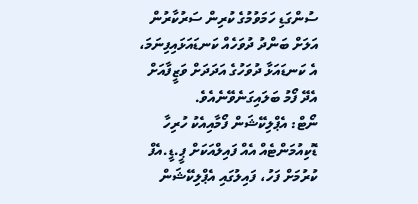ސުންގަޑި ހަމަވުމުގެ ކުރިން ސަރުކާރުން އަލަށް ބަންދު ދުވަހެއް ކަނޑައަޅައިފިނަމަ، އެ ކަނޑައަޅާ ދުވަހުގެ އަދަދަށް ވަޒީފާއަށް އެދޭ ފޯމު ބަލައިގަނެވޭނެއެވެ.
ނޯޓް: އެޕްލިކޭޝަން ފޯމާއިއެކު ހުރިހާ ޑޮކިއުމަންޓެއް އެއް ފައިލްއަކަށް ޕީ.ޑީ.އެފް ކުރުމަށް ފަހު، ފައިލުގައި އެޕްލިކޭޝަން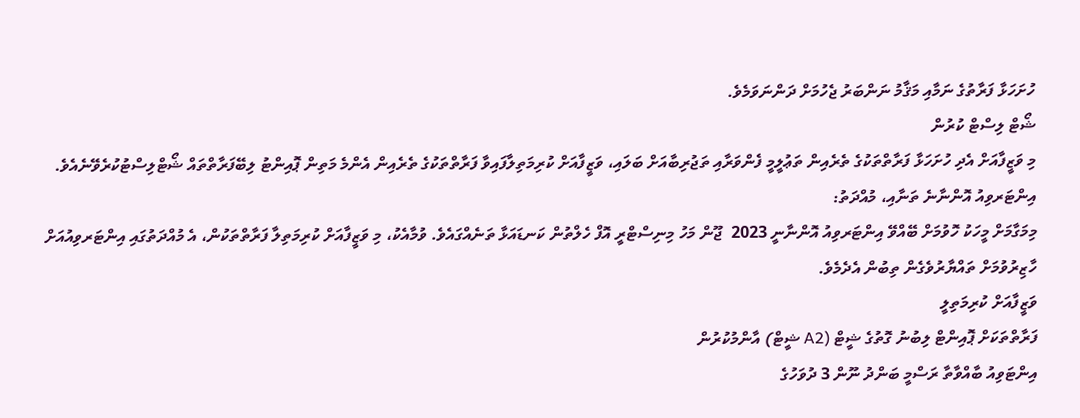ހުށަހަޅާ ފަރާތުގެ ނަމާއި މަޤާމު ނަންބަރު ޖެހުމަށް ދަންނަވަމެވެ.
ޝޯޓް ލިސްޓް ކުރުން
މި ވަޒީފާއަށް އެދި ހުށަހަޅާ ފަރާތްތަކުގެ ތެރެއިން ތަޢުލީމީ ފެންވަރާއި ތަޖުރިބާއަށް ބަލައި، ވަޒީފާއަށް ކުރިމަތިލާފައިވާ ފަރާތްތަކުގެ ތެރެއިން އެންމެ މަތިން ޕޮއިންޓު ލިބޭފަރާތްތައް ޝޯޓްލިސްޓުކުރެވޭނެއެވެ.
އިންޓަރވިއު އޮންނާނެ ތަނާއި، މުއްދަތު:
މިމަގާމަށް މީހަކު ހޮވުމަށް ބޭއްވޭ އިންޓަރވިއު އޮންނާނީ 2023  ޖޫން މަހު މިނިސްޓްރީ އޮފް ހެލްތުން ކަނޑައަޅާ ތަނެއްގައެވެ. ވުމާއެކު، މި ވަޒީފާއަށް ކުރިމަތިލާ ފަރާތްތަކުން، އެ މުއްދަތުގައި އިންޓަރވިއުއަށް ހާޒިރުވުމަށް ތައްޔާރުވެގެން ތިބުން އެދެމެވެ.
ވަޒީފާއަށް ކުރިމަތިލީ
ފަރާތްތަކަށް ޕޮއިންޓް ލިބުނު ގޮތުގެ ޝީޓް (A2 ޝީޓް) އާންމުކުރުން
އިންޓަވިއު ބާއްވާތާ ރަސްމީ ބަންދު ނޫން 3 ދުވަހުގެ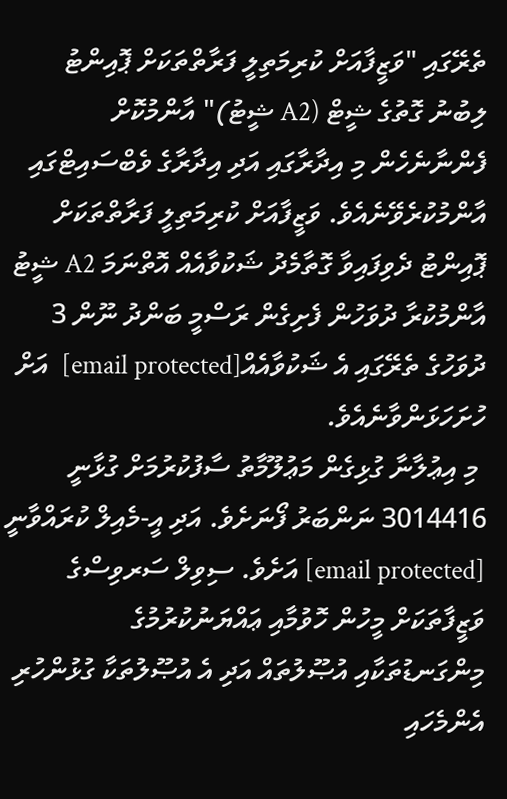ތެރޭގައި "ވަޒީފާއަށް ކުރިމަތިލީ ފަރާތްތަކަށް ޕޮއިންޓު ލިބުނު ގޮތުގެ ޝީޓް (A2 ޝީޓު)" އާންމުކޮށް ފެންނާނެހެން މި އިދާރާގައި އަދި އިދާރާގެ ވެބްސައިޓްގައި އާންމުކުރެވޭނެއެވެ. ވަޒީފާއަށް ކުރިމަތިލީ ފަރާތްތަކަށް ޕޮއިންޓު ދެވިފައިވާ ގޮތާމެދު ޝަކުވާއެއް އޮތްނަމަ A2 ޝީޓު އާންމުކުރާ ދުވަހުން ފެށިގެން ރަސްމީ ބަންދު ނޫން 3 ދުވަހުގެ ތެރޭގައި އެ ޝަކުވާއެއް[email protected]  އަށް ހުށަހަޅަންވާނެއެވެ.
 މި އިޢުލާނާ ގުޅިގެން މަޢުލޫމާތު ސާފުކުރުމަށް ގުޅާނީ 3014416 ނަންބަރު ފޯނަށެވެ. އަދި އީ-މެއިލް ކުރައްވާނީ [email protected] އަށެވެ. ސިވިލް ސަރވިސްގެ ވަޒީފާތަކަށް މީހުން ހޮވުމާއި ޢައްޔަނުކުރުމުގެ މިންގަނޑުތަކާއި އުޞޫލުތައް އަދި އެ އުޞޫލުތަކާ ގުޅުންހުރި އެންމެހައި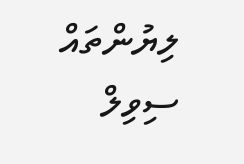ލިޔުންތައް ސިވިލް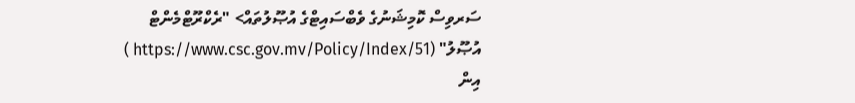ސަރވިސް ކޮމިޝަނުގެ ވެބްސައިޓްގެ އުޞޫލުތައް> "ރެކްރޫޓްމެންޓް އުޞޫލު" (https://www.csc.gov.mv/Policy/Index/51 ) އިން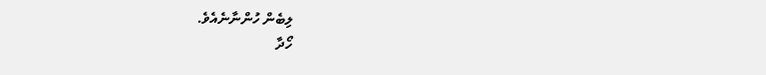ލިބެން ހުންނާނެއެވެ.
ހޯދާ